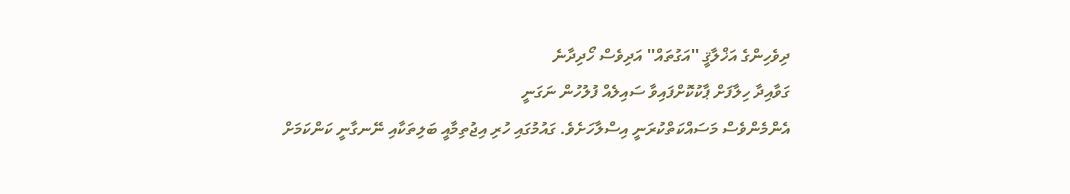ދިވެހިންގެ އަޚްލާޤީ ''އަގުތައް'' އަދިވެސް ހޯދިދާނެ
ގަވާއިދާ ހިލާފަށް ޕާކުކޮށްފައިވާ ސައިލެއް ފުލުހުން ނަގަނީ
އެންމެންވެސް މަސައްކަތްކުރަނީ އިސްލާހަށެވެ. ގައުމުގައި ހުރި އިޖުތިމާއީ ބަލިތަކާއި ނޭނގާނީ ކަންކަމަށް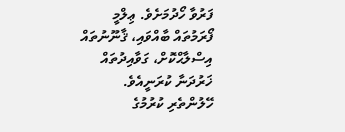ފަރުވާ ހޯދުމަށެވެ. ޢިލްމީ ފޯރަމުތައް ބާއްވައި، ޤާނޫނުތައް އިސްލާޙްކޮށް، ގަވާއިދުތައް ޚަރުދަނާ ކުރަނީއެވެ. ހޭލުންތެރި ކުރުމުގެ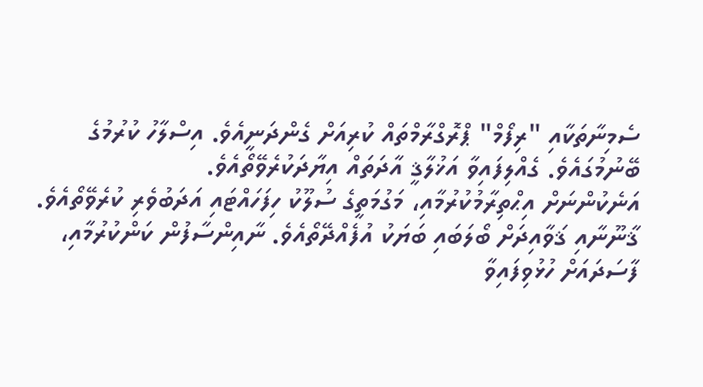ސެމިނާތަކާއި "ރިފޯމް" ޕްރޮގްރާމްތައް ކުރިއަށް ގެންދަނީއެވެ. އިސްލާހު ކުރުމުގެ ބޭނުމުގައެވެ. ގެއްލިފައިވާ އަޚުލާޤީ އާދަތައް އިޔާދަކުރެވޭތޯއެވެ.
އަނެކުންނަށް އިޙްތިރާމުކުރުމާއި، މަގުމަތީގެ ސުލޫކު ހިފަހައްޓައި އަދަބުވެރި ކުރެވޭތޯއެވެ. ޤާނޫނާއި ޤަވާއިދަށް ބޯލަބައި ބަޔަކު އުފެއްދޭތޯއެވެ. ނާއިންސާފުން ކަންކުރުމާއި، ފާސަދައަށް ހުޅުވިފައިވާ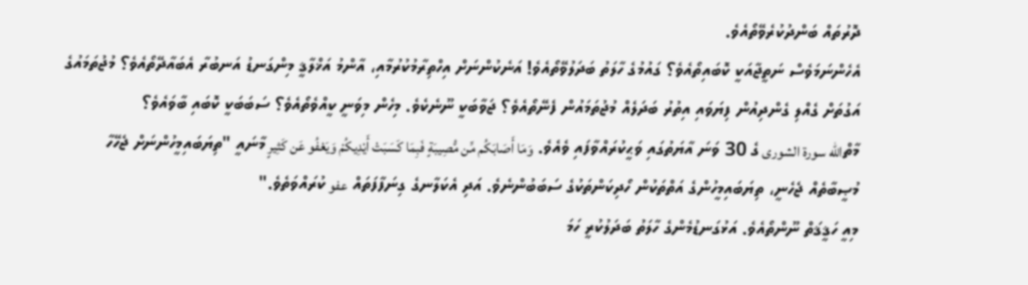ދޮރުތައް ބަންދުކުރެވޭތޯއެވެ.
އެހެންނަމަވެސް ނަތީޖާއަކީ ކޮބައިތޯއެވެ؟ ގައުމުގެ ހާލަތު ބަދަލުވޭތޯއެވެ! އަނެކުންނަށް އިހްތިރާމުކުރުމާއި، އާންމު އަޚްލާޤީ މިންގަނޑު އަނބުރާ އެބައާދޭތޯއެވެ؟ މުޖުތަމައުގެ އަގުތަށް ގެއްލި ގެންދިއުން ފިޔަވައި އިތުރު ބަދަލެއް މުޖުތަމައުން ފެނޭތޯއެވެ؟ ޖަވާބަކީ ނޫނެކެވެ. މިހެން މިވަނީ ކީއްވެތޯއެވެ؟ ސަބަބަކީ ކޮބައި ބާވައެވެ؟
މާތްالله سورة الشورى ގެ 30 ވަނަ އާޔަތުގައި ވަޙީކުރައްވާފައި ވެއެވެ. وَمَا أَصَابَكُم مِّن مُّصِيبَةٍ فَبِمَا كَسَبَتْ أَيْدِيكُمْ وَيَعْفُو عَن كَثِيرٍ މާނައީ "ތިޔަބައިމީހުންނަށް ޖެހޭހާ މުޞީބާތެއް ޖެހެނީ، ތިޔަބައިމީހުންގެ އަތްތަކުން ހޯދިކަންތަކުގެ ސަބަބުންނެވެ. އަދި އެކަލާނގެ ގިނަފާފަތައް عفو ކުރައްވަތެވެ."
މިއީ ހަޤީޤަތް ނޫންތޯއެވެ. އަޅުގަނޑުމެންގެ ހާލަތު ބަދަލުކުރީ ހަމަ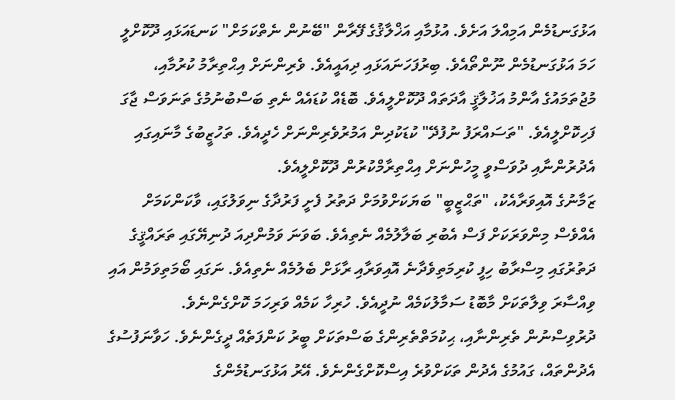އަޅުގަނޑުމެން އަމިއްލަ އަށެވެ. އުޅުމާއި އަޚްލާޤުގެ ފޭރާން "ބޭނުން ނެތްކަމަށް" ކަނޑައަޅައި ދޫކޮށްލީ ހަމަ އަޅުގަނޑުމެން ނޫންތޯއެވެ. ބިރުފަހަނައަޅައި ދިއައީއެވެ. ވެރިންނަށް އިޙްތިރާމު ކުރުމާއި، މުޖުތަމައުގެ އާންމު އަޚުލާޤީ އާދަތައް ދޫކޮށްލީއެވެ. ބޮޑެއް ކުޑައެއް ނެތި ބަސްބުނުމުގެ ތަނަވަސް ޖާގަ ފަހިކޮށްލީއެވެ. "ތަސައްރަފު ނުފުދޭ" ކުޑަކުދިން އަމުރުވެރިންނަށް ހެދީއެވެ. ތަހުޒީބުގެ މާނައިގައި އެދުރުންނާއި ދުވަސްވީ މީހުންނަށް އިޙްތިރާމްކުރުން ދޫކޮށްލީއެވެ.
ޒަމާނުގެ އޮއިވަރާއެކު، "ތަޙްޒީބީ" ބަޔަކަށްވުމަށް ދަތުރު ފެށީ ފަރުދާގެ ނިވަލުގައި، ވާކަންކަމަށް އެއްވެސް މިންވަރަކަށް ފަސް އެބުރި ބަލާލުމެއް ނެތިއެވެ. ބަވަނަ ވަމުންދިއަ ދުނިޔޭގައި ތަރައްޤީގެ ދަތުރުގައި މިސްރާބު ހިފީ ކުރިމަތިވެދާނެ އޮއިވަރާއި ރާޅަށް ބެލުމެއް ނެތިއެވެ. ނަގައި ބޯމަތިވަމުން އައި ވިއްސާރަ ވިލާތަކަށް މާބޮޑު ސަމާލުކަމެއް ނުދީއެވެ. ހުރިހާ ކަމެއް ވަރިހަމަ ކޮށްގެންނެވެ. ދުރުވިސްނުން ތެރިންނާއި، ޙިކުމަތްތެރިންގެ ބަސްތަކަށް ބީރު ކަންފަތެއް ދީގެންނެވެ. ހަވާނަފުސުގެ އެދުންތައް، ގައުމުގެ އެދުން ތަކަށްވުރެ އިސްކޮށްގެންނެވެ. އޭރު އަޅުގަނޑުމެންގެ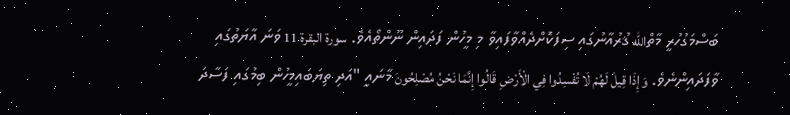ބަސްމަގުހުރީ މާތްالله ޤުރުއާނުގައި ސިފަކޮށްދެއްވާފައިވާ މި މީހުން ފަދައިން ނޫންތޯއެވެ. سورة البقرة 11 ވަނަ އާޔަތުގައި ވާފަދައިންނެވެ. وَإِذَا قِيلَ لَهُمْ لَا تُفْسِدُوا فِي الْأَرْضِ قَالُوا إِنَّمَا نَحْنُ مُصْلِحُونَ މާނައީ "އަދި ތިޔަބައިމީހުން ބިމުގައި ފަސާދަ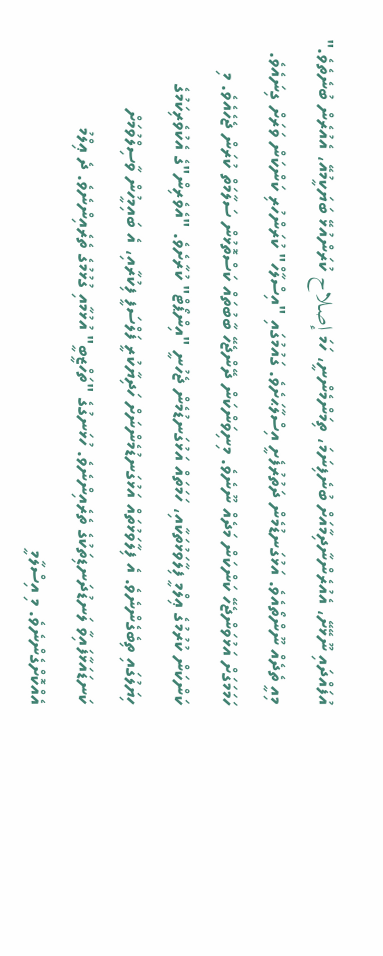އުފައްދައި ނޫޅޭށޭ، އެއުރެންނާދިމާއަށް ބުނެފިނަމަ، ތިމަންމެންނީ، ހަމަ إصلاح ކުރަންއުޅޭ ބަޔަކީމުއޭ، އެއުރެން ބުނެތެވެ."
މިއީ ތެދެއް ނޫންތޯއެވެ. އަޅުގަނޑުމެން ދަތުރުފެށީ އިސްލާޙަށެވެ. ގައުމުގައި "އިސްލާހް" ކުރަންހުރި ކަންކަން ވަރަށް ގިނައެވެ. ހަމަމަގަށް އަޅުވަންޖެހޭ ކަންކަން މަދެއް ނޫނެވެ. މިނިވަންކަން ދޭންޖެހޭ ބާބުތައް ކަސްތޮޅުން ސަލާމަތް ކުރަން ޖެހެއެވެ. މި ކަންކަން ކުރުމުގެ ޢިލްމީ ފިލާވަޅުތަކާއި، ހަމަތައް އަޅުގަނޑުމެން ޖެހުނީ "އިންޕޯޓް" ކުރާށެވެ. "އެވެރިން"ގެ އެކުވެރިކަމުގެ ހިޔަލުގައި ތިބެގެންނެވެ. އެ ފިލާވަޅުތައް އަޅުގަނޑުމެންނަށް ހަދިޔާކުރީ ފަލްސަފީ ފިކުރާއި، އެ ބައިމީހުން ވާސިލްވުމަށް ކަނޑައަޅާފައިވާ ލަނޑުދަނޑިތަކުގެ ތެރެއިންނެވެ. ހުޅަނގުގެ "ތަހްޒީބީ" އުޅުމާއި ގުޅުމުގެ ތެރެއިންނެވެ. ދެ ޢިލްމު އެއްކޮށްގެންނެވެ. މި އިސްލާމީ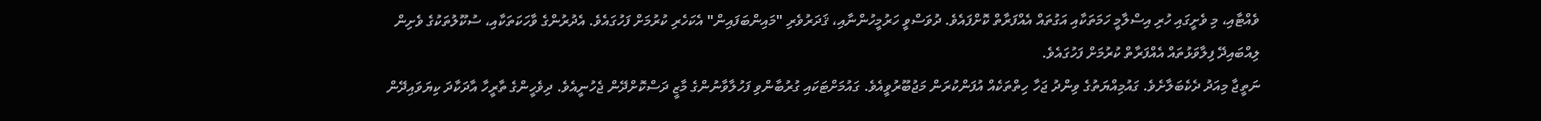ވެއްޓާއި، މި ވެށީގައި ހުރި އިސްލާމީ ހަމަތަކާއި އަގުތައް އެއްފަރާތް ކޮށްފައެވެ. ދުވަސްވީ ހަރުމީހުންނާއި، ޤަދަރުވެރި "މައިންބަފައިން" އެކަހެރި ކުރުމަށް ފަހުގައެވެ. އެދުރުންގެ ވާހަކަތަކާއި، ސުކޫލުތަކުގެ ވެށިން ލިއްބައިދޭ ފިލާވަޅުތައް އެއްފަރާތް ކުރުމަށް ފަހުގައެވެ.
ނަތީޖާ މިއަދު ދެކެބަލާށެވެ. ގައުމިއްޔަތުގެ ވިންދު ޖަހާ ހިތްތަކެއް އުފަންކުރަން މަޖުބޫރުވީއެވެ. ގައުމަށްޓަކައި ގުރުބާންވި ފަހުލާވާނުންގެ މާޒީ ދަސްކޮށްދޭން ޖެހުނީއެވެ. ދިވެހީންގެ ތާރީހާ އާދަކާދަ ކިޔަވައިދޭން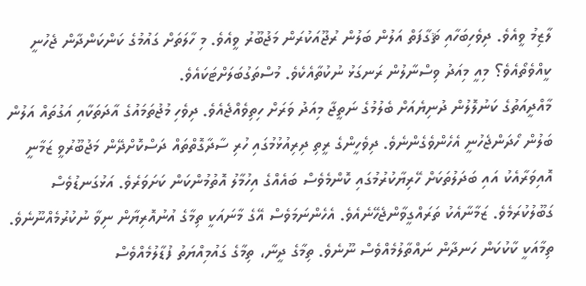ލާޒިމު ވީއެވެ. ދިވެހިބަހާއި ޘަގާފަތް އަލުން ބަލުން ރުޖޫއަކުރަން މަޖުބޫރު ވީއެވެ. މި ހާލަތަށް ގައުމުގެ ކަންކަންދާން ޖެހުނީ ކީއްވެތޯއެވެ؟ މިއީ މިއަދު ވިސްނާލުން ރަނގަޅު ނުކުތާއެކެވެ. މުސްތަގުބަލަށްޓަކައެވެ.
މާއްދީއަތުގެ ކަނުލޮލުން ދުނިޔެއަށް ބެލުމުގެ ނަތީޖާ މިއަދު ވަރަށް ހިތިވެއްޖެއެވެ. ދިވެހި މުޖުތަމައުގެ އާދަތަކާއި އަގުތައް އަލުން ބަލުން ހޯދަންޖެހުނީ އެހެންވެގެންނެވެ. ދިވެހީންގެ ރީތި ދިރިއުޅުމުގައި ހުރި ސާދާގޮތްތައް ދަސްކޮށްދޭން މަޖުބޫރުވީ ޒަމާނީ އޮއިވަރާއެކު އައި ބަދަލުތަކަށް ހޭރިޔާކުރުމުގައި ކޮންމެވެސް ބައެއްގެ އިހުމާލު އޮތުމުންކަން ކަށަވަރެވެ. އަޅުގަނޑުވެސް ގަބޫލުކުރަމެވެ. ޒަމާނާއެކު ތަރައްގީވާންޖެހޭނެއެވެ. އެހެންނަމަވެސް އޭގެ މާނައަކީ ތިމާގެ އުނުއޮރިޔާން ނިވާ ނުކުރުމެއްނޫނެވެ. ތިމާއަކީ ކާކުކަން ހަނދާން ނައްތާލުމެއްވެސް ނޫނެވެ. ތިމާގެ ދީނާ، ތިމާގެ ގައުމިއްޔަތު ފުޑާލުމެއްވެސް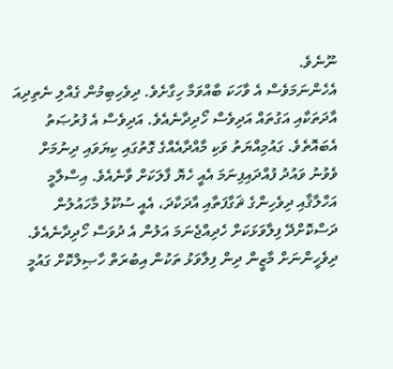ނޫނެވެ.
އެހެންނަމަވެސް އެ ވާހަކަ ބާއްވަމާ ހިގާށެވެ. ދިވެހިބިމުން ގެއްލި ނެތިދިއަ އާދަތަކާއި އަގުތައް އަދިވެސް ހޯދިދާނެއެވެ. އަދިވެސް އެ ފުރުޞަތު އެބައޮތެވެ. ގައުމިއްޔަތު ވަކި މާއްދާއެއްގެ ގޮތުގައި ކިޔަވައި ދިނުމަށް ވެވުނު ވައުދު ފުއްދައިފިނަމަ އެއީ ހެޔޮ ފާލަކަށް ވާނެއެވެ. އިސްލާމީ އަހްލާޤާއި ދިވެހިންގެ ޘަގާފަތާއި އާދަކާދަ، އެއީ ސުކޫލު މާހައުލުން ދަސްކޮށްދޭ ފިލާވަޅަކަށް ހެދިއްޖެނަމަ އަލުން އެ ދުވަސް ހޯދިދާނެއެވެ. ދިވެހީންނަށް މާޒީން ދިން ފިލާވަޅު ތަކުން އިބުރަތް ހާޞިލްކޮށް ގައުމީ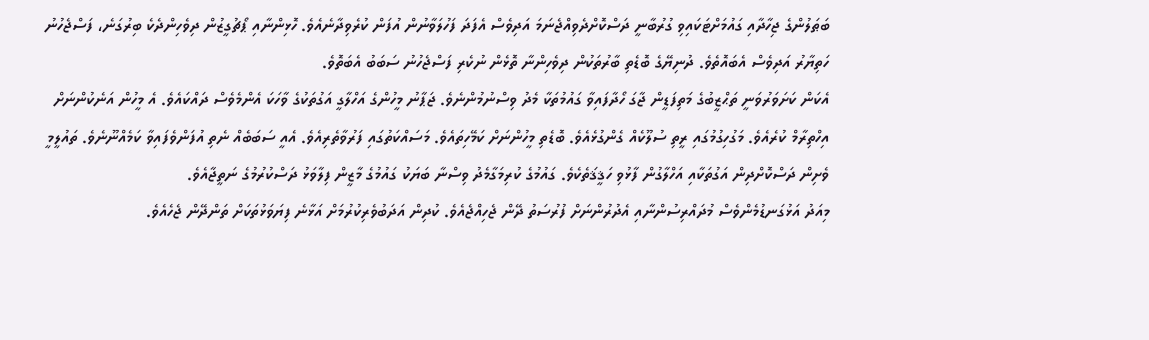ބަޠަލުންގެ ޖިހާދާއި ގައުމަށްޓަކައިވި ގުރުބާނީ ދަސްކޮށްދެވިއްޖެނަމަ އަދިވެސް އެފަދަ ފަހުލަވާނުން އުފަން ކުރެވިދާނެއެވެ. ހޮޅިންނާއި ޕޯޗުގީޒުން ދިވެހިންދެކެ ބިރުގަނެ، ފަސްޖެހުނު ހަތިޔާރު އަދިވެސް އެބައޮތެވެ. ދުނިޔޭގެ ބޮޑެތި ބާރުތަކުން ދިވެހިންނާ ތޮޅެން ނުކެރި ފަސްޖެހުނު ސަބަބު އެބަތޮވެ.
އެކަން ކަށަވަރުވަނީ ތަޙްޒީބުގެ މަތިފަޑީން ޖާގަ ހޯދާފައިވާ ގައުމުތަކާ މެދު ވިސްނުމުންނެވެ. ޖަޕާނު މީހުންގެ އަހްލާގީ އަގުތަކުގެ ވާހަކަ އެންމެވެސް ދައްކައެވެ. އެ މީހުން އަނެކުންނަށް އިހްތިރާމް ކުރެއެވެ. މަގުހިގުމުގައި ރީތި ސުލޫކެއް ގެންގުޅެއެވެ. ބޮޑެތި މީހުންނަށް ކަމޭހިތައެވެ. މަސައްކަތުގައި ފަރުވާތެރިއެވެ. އެއީ ސަބަބެއް ނެތި އުފަންވެފައިވާ ކަމެއްނޫނެވެ. ތައުލީމީ ވެށިން ދަސްކޮށްދިން އަގުތަކާއި އަހްލާގުން ފާޅުވި ހަޤީޤަތެކެވެ. ގައުމުގެ ކުރިމަގާމެދު ވިސްނާ ބަޔަކު ގައުމުގެ މާޒީން ފިލާވަޅު ދަސްކުރުމުގެ ނަތީޖާއެވެ.
މިއަދު އަޅުގަނޑުމެންވެސް މުދައްރިސުންނާއި އެދުރުންނަށް ފުރުސަތު ދޭން ޖެހިއްޖެއެވެ. ކުދިން އަދަބުވެރިކުރުމަށް އަޅާނެ ފިޔަވަޅުތަކަށް ތަންދޭން ޖެހެއެވެ.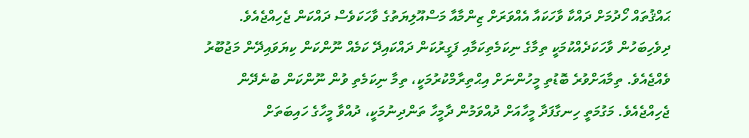ޙައްޤުތައް ހޯދުމަށް ދައްކާ ވާހަކައާ އެއްވަރަށް ޒިންމާއާ މަސްއޫލިޔަތުގެ ވާހަކަވެސް ދައްކަން ޖެހިއްޖެއެވެ. ދިވެހިބަހުން ވާހަކަދެއްކުމަކީ ތިމާގެ ނިކަމެތިކަމާއި ފަގީރުކަން ދައްކައިދޭ ކަމެއް ނޫންކަން ކިޔަވައިދޭން މަޖުބޫރު ވެއްޖެއެވެ. ތިމާއަށްވުރެ ބޮޑުތި މީހުންނަށް އިޙްތިރާމްކުރުމަކީ، ތިމާ ނިކަމެތި ވުން ނޫންކަން ބުނެދޭން ޖެހިއްޖެއެވެ. މަގުމަތީ ހިނގާފަދާ މީހާއަށް ދުއްވަމުން ދާމީހާ ތަންދިނުމަކީ، ދުއްވާ މީހާގެ ހައިބަތަށް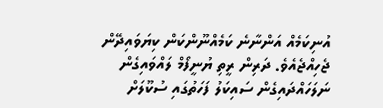އުނިކަމެއް އަންނާނެ ކަމެއްނޫންކަން ކިޔަވައިދޭން ޖެހިއްޖެއެވެ. ދަރިން ރީތި ޔުނީފޯމް ލައްވައިގެން ނަލަހައްދައިގެން ސައިކަލު ފަހަތުގައި ސުކޫލަށް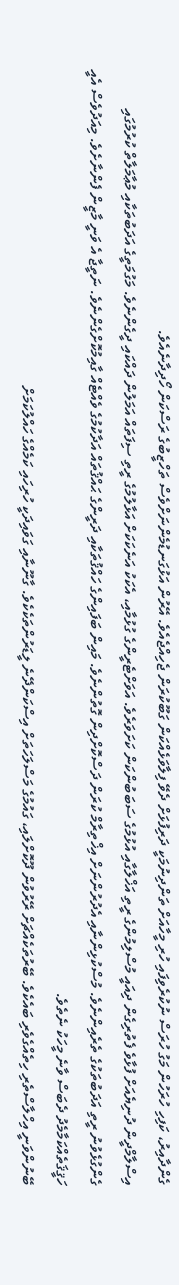ގެންދާއިރު، ކަފިހި ހުރަހުން މަގު ހުރަސް ނުކުރެވިފައި ހުރި މީހާއަށް ތަންދިނުމަކީ ދަރިފުޅަށް ދެވޭ ފިލާވަޅެއްކަން ގަބޫކުރަން ޖެހިއްޖެއެވެ. އޭރުން އަޅުގަނޑުމެންނަށްވެސް ތަހްޒީބުގެ ރަސްކަން ހޯދިދާނެއެވެ.
އިސްލާމްދީން ދުނިޔެއަށް ފުޅާވެ ފެތުރިގެން ދިއައީ މުސްލިމުންގެ ރީތި އަޚްލާގާއި އުޅުމުގެ ސަބަބުންކަން ކަށަވަރެވެ. އަވަށްޓެރީންގެ ގުޅުމާއި، އެކަކު އަނެކަކަށް އަޅާލުމުގެ ރީތި ސިފަތައް އަމަލުން ދައްކައި ދީގެންނެވެ. މަގުމަތީގެ އަދަބުތަކާއި މުޢާމަލާތް ކުރުމުގައި ގެންގުޅެވުނު ރީތި އަދަބުތަކުގެ ތެރެއިންނެވެ. މުސްކުޅިންނާއި އެދުރުންނަށް އިޚްތިރާމް ކުރަން ދަސްކޮށްދިން ގޮތުންނެވެ. މައިން ބަފައިންގެ ހައްޤުތަކާއި ދަރީންގެ ޙައްޤުތައް އަދާކުމުގެ ވެއްޓެއް ގާއިމުކޮށްގެންނެވެ. ނަތީޖާ އެ ވަނީ މާޒީން ފެންނާށެވެ. މިއަދުވެސް އެއީ ހަޤީޤަތެއްކަމާމެދު ދެބަސް ވާނެ މީހަކު ނެތެވެ.
ބޭނުންވަނީ އިހްލާސްތެރި ހިތެއްގެވެރި ބައެކެވެ. ބޭރުތަކެއްޗަށް ރޭރުވުން ދޫކޮށްލައި، ގައުމުގެ މަސްލަހަތަށް އިސްކަންދޭނެ ލީޑަރުންތަކެކެވެ. ގާނޫނާއި ގަވައިދަކީ ހުރިހައި ކަމެއްގެ ހައްލުކަމަށް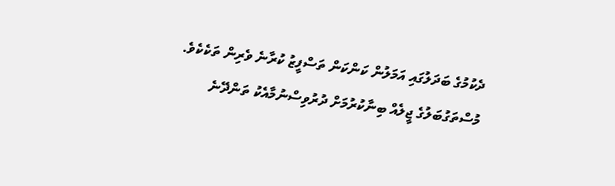ދެކުމުގެ ބަދަލުގައި އަމަލުން ކަންކަން ތަސްފީޒު ކުރާނެ ވެރިން ތަކެކެވެ. މުސްތަގުބަލުގެ ޖީލެއް ބިނާކުރުމަށް ދުރުވިސްނުމާއެކު ތަންދޭނެ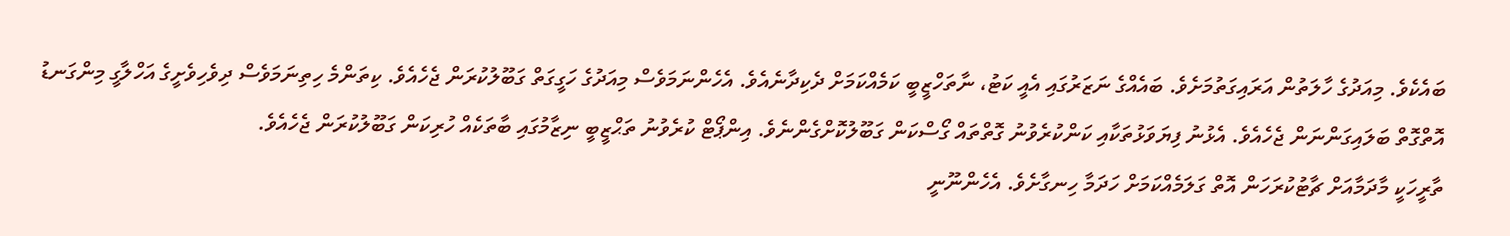ބައެކެވެ. މިއަދުގެ ހާލަތުން އަރައިގަތުމަށެވެ. ބައެއްގެ ނަޒަރުގައި އެއީ ކަޓު، ނާތަހްޒީބީ ކަމެއްކަމަށް ދެކިދާނެއެވެ. އެހެންނަމަވެސް މިއަދުގެ ހަގީގަތް ގަބޫލުކުރަން ޖެހެއެވެ. ކިތަންމެ ހިތިނަމަވެސް ދިވެހިވެށީގެ އަހްލާގީ މިންގަނޑު އޮތްގޮތް ބަލައިގަންނަން ޖެހެއެވެ. އެޅުނު ފިޔަވަޅުތަކާއި ކަންކުރެވުނު ގޮތްތައް ގޯސްކަން ގަބޫލުކޮށްގެންނެވެ. އިންޕޯޓް ކުރެވުނު ތަޙްޒީބީ ނިޒާމުގައި ބާތަކެއް ހުރިކަން ގަބޫލުކުރަން ޖެހެއެވެ.
ތާރީހަކީ މާދަމާއަށް ޗާޓުކުރަހަން އޮތް ގަލަމެއްކަމަށް ހަދަމާ ހިނގާށެވެ. އެހެންނޫނީ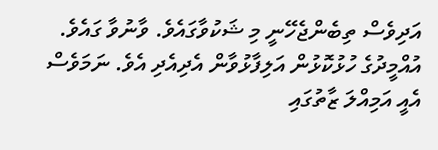އަދިވެސް ތިބެންޖެހޭނީ މި ޝަކުވާގައެވެ. ވާނުވާ ގައެވެ. އުއްމީދުގެ ހުޅުކޮޅުން އަލިފާޅުވާން އެދިއެދި އެވެ. ނަމަވެސް އެއީ އަމިއްލަ ޒާތުގައި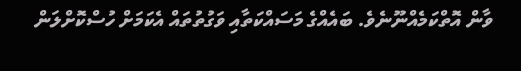ވާން އޮތްކަމެއްނޫނެވެ. ބައެއްގެ މަސައްކަތާއި ވަގުތުތައް އެކަމަށް ހުސްކޮށްލަން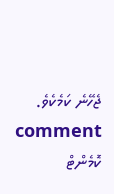ޖެހޭނެ ކަމެކެވެ.
comment ކޮމެންޓް